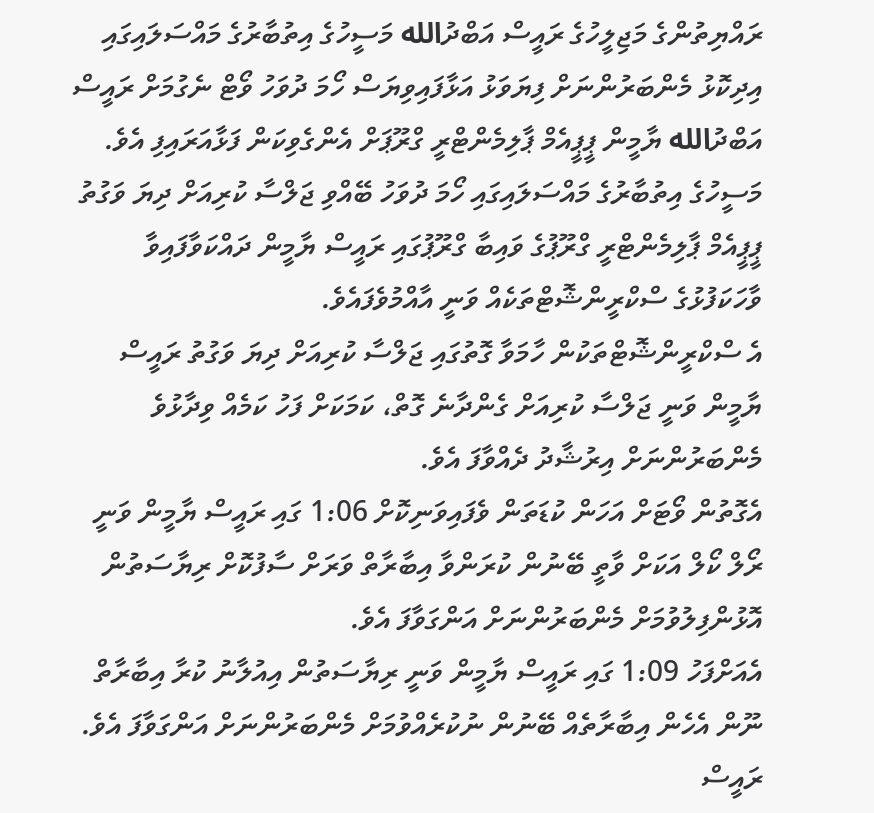ރައްޔިތުންގެ މަޖިލީހުގެ ރައީސް އަބްދުالله މަސީހުގެ އިތުބާރުގެ މައްސަލައިގައި އިދިކޮޅު މެންބަރުންނަށް ފިޔަވަޅު އަޅާފައިވިޔަސް ހޯމަ ދުވަހު ވޯޓް ނެގުމަށް ރައީސް އަބްދުالله ޔާމީން ޕީޕީއެމް ޕާލިމެންޓްރީ ގްރޫޕަށް އެންގެވިކަން ފަޅާއަރައިފި އެވެ.
މަސީހުގެ އިތުބާރުގެ މައްސަލައިގައި ހޯމަ ދުވަހު ބޭއްވި ޖަލްސާ ކުރިއަށް ދިޔަ ވަގުތު ޕީޕީއެމް ޕާލިމެންޓްރީ ގްރޫޕުގެ ވައިބާ ގްރޫޕުގައި ރައީސް ޔާމީން ދައްކަވާފައިވާ ވާހަކަފުޅުގެ ސްކްރީންޝޮޓްތަކެއް ވަނީ އާއްމުވެފައެވެ.
އެ ސްކްރީންޝޮޓްތަކުން ހާމަވާ ގޮތުގައި ޖަލްސާ ކުރިއަށް ދިޔަ ވަގުތު ރައީސް ޔާމީން ވަނީ ޖަލްސާ ކުރިއަށް ގެންދާނެ ގޮތް، ކަމަކަށް ފަހު ކަމެއް ވިދާޅުވެ މެންބަރުންނަށް އިރުޝާދު ދެއްވާފަ އެވެ.
އެގޮތުން ވޯޓަށް އަހަން ކުޑަތަން ވެފައިވަނިކޮށް 1:06 ގައި ރައީސް ޔާމީން ވަނީ ރޯލް ކޯލް އަކަށް ވާތީ ބޭނުން ކުރަންވާ އިބާރާތް ވަރަށް ސާފުކޮށް ރިޔާސަތުން އޮޅުންފިލުވުމަށް މެންބަރުންނަށް އަންގަވާފަ އެވެ.
އެއަށްފަހު 1:09 ގައި ރައީސް ޔާމީން ވަނީ ރިޔާސަތުން އިއުލާނު ކުރާ އިބާރާތް ނޫން އެހެން އިބާރާތެއް ބޭނުން ނުކުރެއްވުމަށް މެންބަރުންނަށް އަންގަވާފަ އެވެ. ރައީސް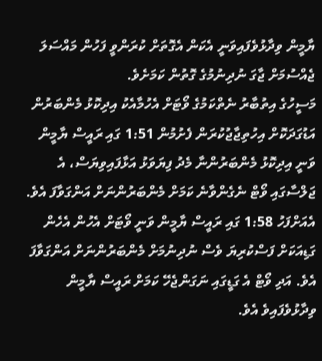ޔާމީން ވިދާޅުވެފައިވަނީ އެކަން އެގޮތަށް ކުރަންވީ ފަހުން މައްސަލަ ޖެއްސުމަށް ޖާގަ ނުދިނުމުގެ ގޮތުން ކަމަށެވެ.
މަސީހުގެ އިތުބާރު ނެތްކަމުގެ ވޯޓަށް އެހުމާއެކު އިދިކޮޅު މެންބަރުން އަޑުގަދަކޮށް އިހުތިޖާޖުކުރަން ފެށުމުން 1:51 ގައި ރައީސް ޔާމީން ވަނީ އިދިކޮޅު މެންބަރުންނާ މެދު ފިޔަވަޅު އަޅާފައިވިޔަސް، އެ ޖަލްސާގައި ވޯޓް ނެގެންވާނެ ކަމަށް މެންބަރުންނަށް އަންގަވާފަ އެވެ.
އެއަށްފަހު 1:58 ގައި ރައީސް ޔާމީން ވަނީ ވޯޓަށް އެހުން އެހެން ގަޑިއަކަށް ފަސްކުރިޔަ ވެސް ނުދިނުމަށް މެންބަރުންނަށް އަންގަވާފަ އެވެ. އަދި ވޯޓް އެ ގަޑީގައި ނަގަންޖެހޭ ކަމަށް ރައީސް ޔާމީން ވިދާޅުވެފައިވެ އެވެ.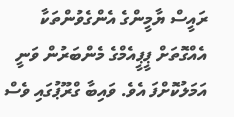ރައީސް ޔާމީންގެ އެންގެވުންތަކާ އެއްގޮތަށް ޕީޕީއެމްގެ މެންބަރުން ވަނީ އަމަލުކޮށްފަ އެވެ. ވައިބާ ގްރޫޕުގައި ވެސް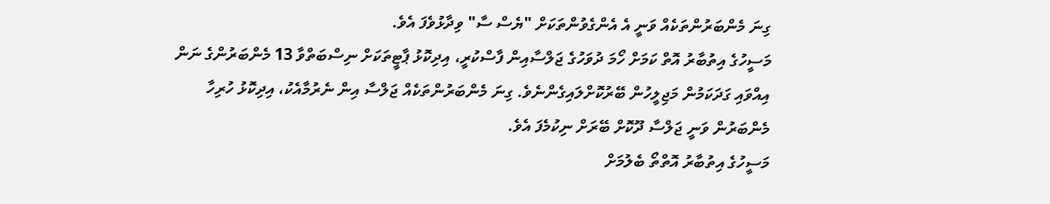ގިނަ މެންބަރުންތަކެއް ވަނީ އެ އެންގެވުންތަކަށް "ޔެސް ސާ" ވިދާޅުވެފަ އެވެ.
މަސީހުގެ އިތުބާރު އޮތް ކަމަށް ހޯމަ ދުވަހުގެ ޖަލްސާއިން ފާސްކުރީ، އިދިކޮޅު ޕާޓީތަކަށް ނިސްބަތްވާ 13 މެންބަރުންގެ ނަން އިއްވައި ގަދަކަމުން މަޖިލީހުން ބޭރުކޮށްލައިގެންނެވެ. ގިނަ މެންބަރުންތަކެއް ޖަލްސާ އިން ނެރުމާއެކު، އިދިކޮޅު ހުރިހާ މެންބަރުން ވަނީ ޖަލްސާ ދޫކޮށް ބޭރަށް ނިކުމެފަ އެވެ.
މަސީހުގެ އިތުބާރު އޮތްތޯ ބެލުމަށް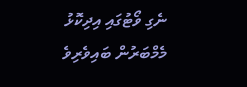ނެގި ވޯޓުގައި އިދިކޮޅު މެމްބަރުން ބައިވެރިވެ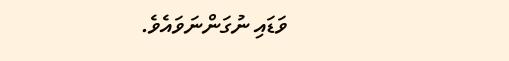ވަޑައި ނުގަންނަވައެވެ.